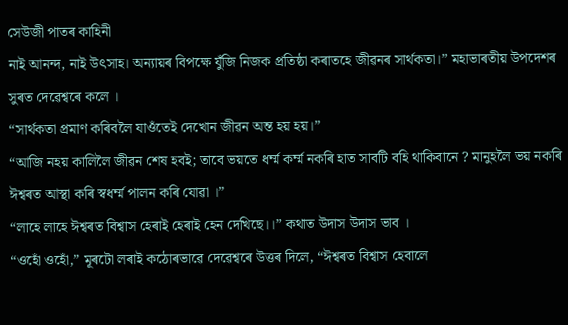সেউজী পাতৰ কাহিনী
নাই আনন্দ, নাই উৎসাহ। অন্যায়ৰ বিপক্ষে যুঁজি নিজক প্ৰতিষ্ঠা কৰাতহে জীৱনৰ সাৰ্থকতা।” মহাভাৰতীয় উপদেশৰ সুৰত দেৱেশ্বৰে কলে ।
“সার্থকতা প্রমাণ কৰিবলৈ যাওঁতেই দেখোন জীৱন অন্ত হয় হয়।”
“আজি নহয় কালিলৈ জীৱন শেষ হবই; তাবে ভয়তে ধৰ্ম্ম কৰ্ম্ম নকৰি হাত সাবটি বহি থাকিবানে ? মানুহলৈ ভয় নকৰি ঈশ্বৰত আস্থা কৰি স্বধৰ্ম্ম পালন কৰি যোৱা ।”
“লাহে লাহে ঈশ্বৰত বিশ্বাস হেৰাই হেৰাই হেন দেখিছে।।” কথাত উদাস উদাস ভাব ।
“ওহোঁ ওহোঁ,” মূৰটো লৰাই কঠোৰভাৱে দেৱেশ্বৰে উত্তৰ দিলে, “ঈশ্বৰত বিশ্বাস হেবালে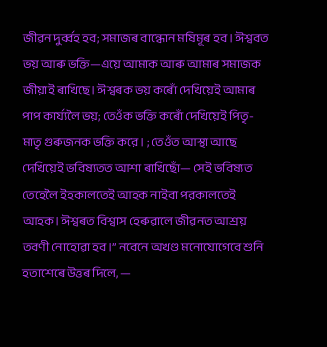জীৱন দুৰ্ব্বহ হব; সমাজৰ বান্ধোন মষিমূৰ হব । ঈশ্ববত ভয় আৰু ভক্তি—এয়ে আমাক আৰু আমাৰ সমাজক জীয়াই ৰাখিছে। ঈশ্বৰক ভয় কৰোঁ দেখিয়েই আমাৰ পাপ কাৰ্য্যলৈ ভয়; তেওঁক ভক্তি কৰোঁ দেখিয়েই পিতৃ-মাতৃ গুৰুজনক ভক্তি করে। ; তেওঁত আস্থা আছে দেখিয়েই ভবিষ্যতত আশা ৰাখিছোঁ— সেই ভবিষ্যত তেহেলৈ ইহকালতেই আহক নাইবা পরকালতেই আহক। ঈশ্বৰত বিশ্বাস হেৰুৱালে জীৱনত আশ্ৰয় তবণী নোহোৱা হব।” নবেনে অখণ্ড মনোযোগেবে শুনি হতাশেৰে উত্তৰ দিলে, —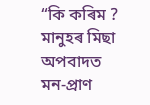“কি কৰিম ? মানুহৰ মিছা অপবাদত মন-প্রাণ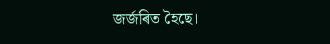জৰ্জৰিত হৈছে।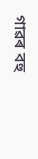গাৱৰ বহু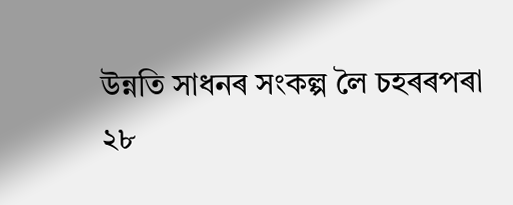উন্নতি সাধনৰ সংকল্প লৈ চহৰৰপৰা
২৮